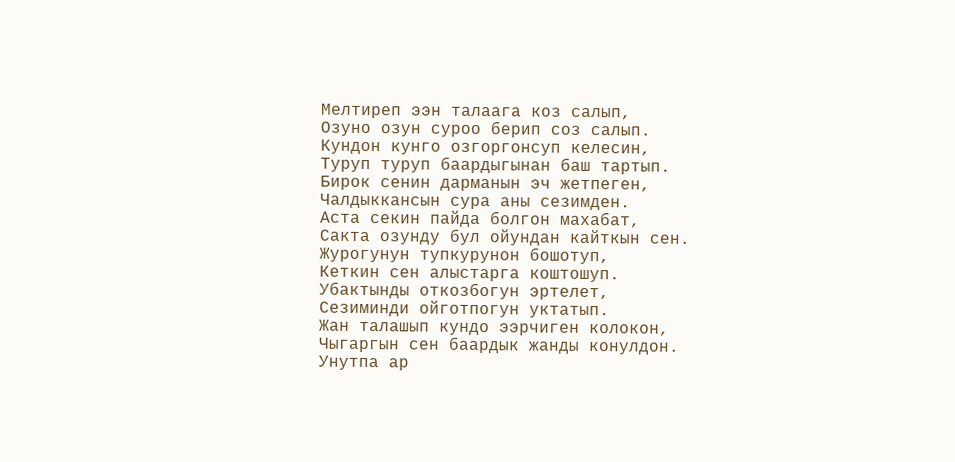Мелтиреп ээн талаага коз салып,
Озуно озун суроо берип соз салып.
Кундон кунго озгоргонсуп келесин,
Туруп туруп баардыгынан баш тартып.
Бирок сенин дарманын эч жетпеген,
Чалдыккансын сура аны сезимден.
Аста секин пайда болгон махабат,
Сакта озунду бул ойундан кайткын сен.
Журогунун тупкурунон бошотуп,
Кеткин сен алыстарга коштошуп.
Убактынды откозбогун эртелет,
Сезиминди ойготпогун уктатып.
Жан талашып кундо ээрчиген колокон,
Чыгаргын сен баардык жанды конулдон.
Унутпа ар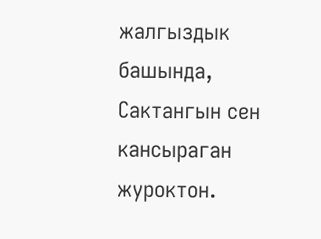жалгыздык башында,
Сактангын сен кансыраган журоктон.